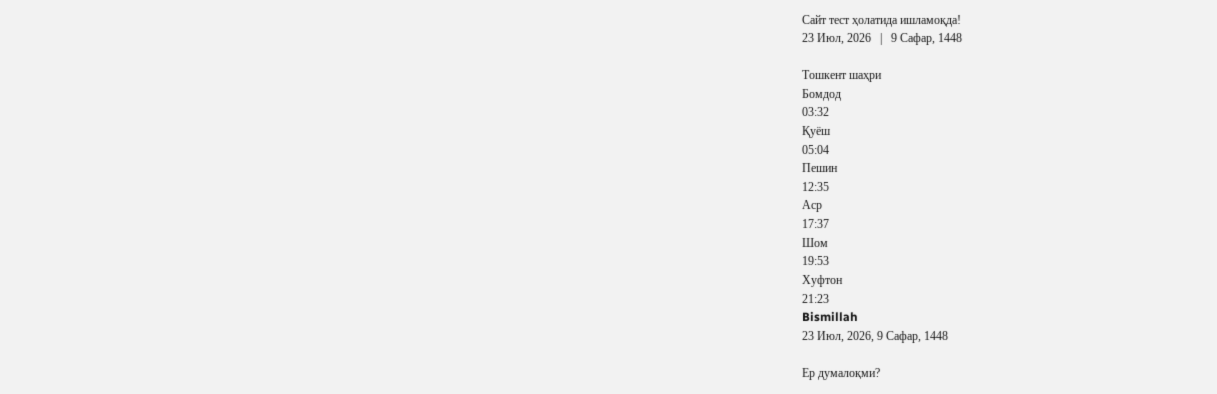Сайт тест ҳолатида ишламоқда!
23 Июл, 2026   |   9 Сафар, 1448

Тошкент шаҳри
Бомдод
03:32
Қуёш
05:04
Пешин
12:35
Аср
17:37
Шом
19:53
Хуфтон
21:23
Bismillah
23 Июл, 2026, 9 Сафар, 1448

Ер думалоқми?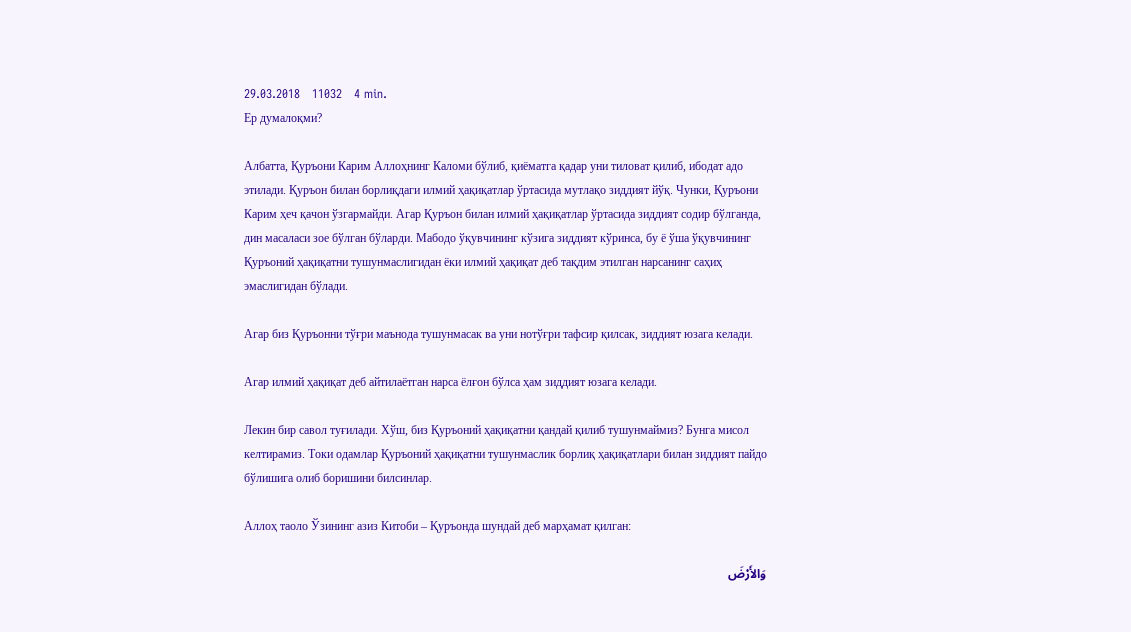29.03.2018   11032   4 min.
Ер думалоқми?

Албатта, Қуръони Карим Аллоҳнинг Каломи бўлиб, қиёматга қадар уни тиловат қилиб, ибодат адо этилади. Қуръон билан борлиқдаги илмий ҳақиқатлар ўртасида мутлақо зиддият йўқ. Чунки, Қуръони Карим ҳеч қачон ўзгармайди. Агар Қуръон билан илмий ҳақиқатлар ўртасида зиддият содир бўлганда, дин масаласи зое бўлган бўларди. Мабодо ўқувчининг кўзига зиддият кўринса, бу ё ўша ўқувчининг Қуръоний ҳақиқатни тушунмаслигидан ёки илмий ҳақиқат деб тақдим этилган нарсанинг саҳиҳ эмаслигидан бўлади.

Агар биз Қуръонни тўғри маънода тушунмасак ва уни нотўғри тафсир қилсак, зиддият юзага келади.

Агар илмий ҳақиқат деб айтилаётган нарса ёлғон бўлса ҳам зиддият юзага келади.

Лекин бир савол туғилади. Хўш, биз Қуръоний ҳақиқатни қандай қилиб тушунмаймиз? Бунга мисол келтирамиз. Токи одамлар Қуръоний ҳақиқатни тушунмаслик борлиқ ҳақиқатлари билан зиддият пайдо бўлишига олиб боришини билсинлар.

Аллоҳ таоло Ўзининг азиз Китоби – Қуръонда шундай деб марҳамат қилган:

وَالأَرْضَ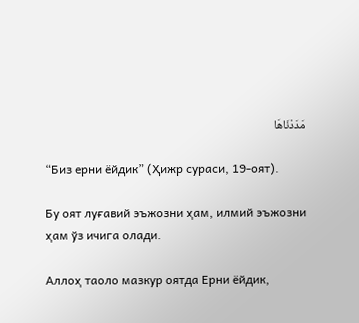مَدَدْنَاهَا

“Биз ерни ёйдик” (Ҳижр сураси, 19-оят).

Бу оят луғавий эъжозни ҳам, илмий эъжозни ҳам ўз ичига олади.

Аллоҳ таоло мазкур оятда Ерни ёйдик,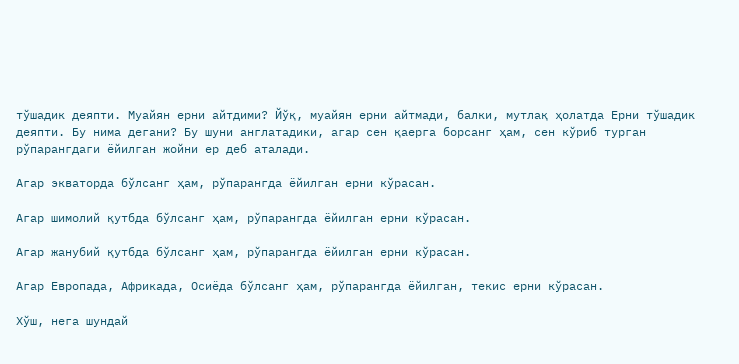тўшадик деяпти. Муайян ерни айтдими? Йўқ, муайян ерни айтмади, балки, мутлақ ҳолатда Ерни тўшадик деяпти. Бу нима дегани? Бу шуни англатадики, агар сен қаерга борсанг ҳам, сен кўриб турган рўпарангдаги ёйилган жойни ер деб аталади.

Агар экваторда бўлсанг ҳам, рўпарангда ёйилган ерни кўрасан.

Агар шимолий қутбда бўлсанг ҳам, рўпарангда ёйилган ерни кўрасан.

Агар жанубий қутбда бўлсанг ҳам, рўпарангда ёйилган ерни кўрасан.

Агар Европада, Африкада, Осиёда бўлсанг ҳам, рўпарангда ёйилган, текис ерни кўрасан.

Хўш, нега шундай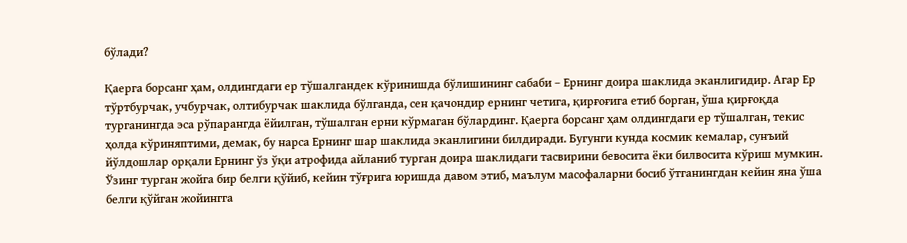бўлади?

Қаерга борсанг ҳам, олдингдаги ер тўшалгандек кўринишда бўлишининг сабаби – Ернинг доира шаклида эканлигидир. Агар Ер тўртбурчак, учбурчак, олтибурчак шаклида бўлганда, сен қачондир ернинг четига, қирғоғига етиб борган, ўша қирғоқда турганингда эса рўпарангда ёйилган, тўшалган ерни кўрмаган бўлардинг. Қаерга борсанг ҳам олдингдаги ер тўшалган, текис ҳолда кўриняптими, демак, бу нарса Ернинг шар шаклида эканлигини билдиради. Бугунги кунда космик кемалар, сунъий йўлдошлар орқали Ернинг ўз ўқи атрофида айланиб турган доира шаклидаги тасвирини бевосита ёки билвосита кўриш мумкин. Ўзинг турган жойга бир белги қўйиб, кейин тўғрига юришда давом этиб, маълум масофаларни босиб ўтганингдан кейин яна ўша белги қўйган жойингга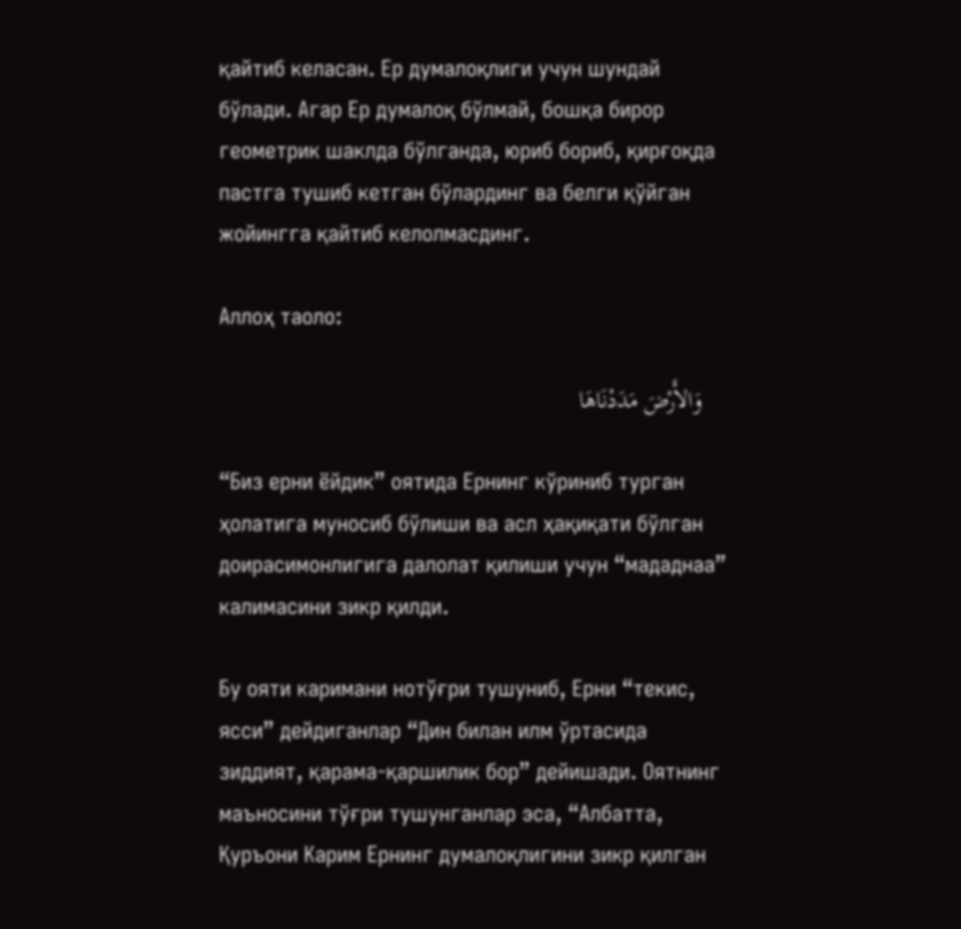қайтиб келасан. Ер думалоқлиги учун шундай бўлади. Агар Ер думалоқ бўлмай, бошқа бирор геометрик шаклда бўлганда, юриб бориб, қирғоқда пастга тушиб кетган бўлардинг ва белги қўйган жойингга қайтиб келолмасдинг.

Аллоҳ таоло:

    وَالأَرْضَ مَدَدْنَاهَا

“Биз ерни ёйдик” оятида Ернинг кўриниб турган ҳолатига муносиб бўлиши ва асл ҳақиқати бўлган доирасимонлигига далолат қилиши учун “мададнаа” калимасини зикр қилди.

Бу ояти каримани нотўғри тушуниб, Ерни “текис, ясси” дейдиганлар “Дин билан илм ўртасида зиддият, қарама-қаршилик бор” дейишади. Оятнинг маъносини тўғри тушунганлар эса, “Албатта, Қуръони Карим Ернинг думалоқлигини зикр қилган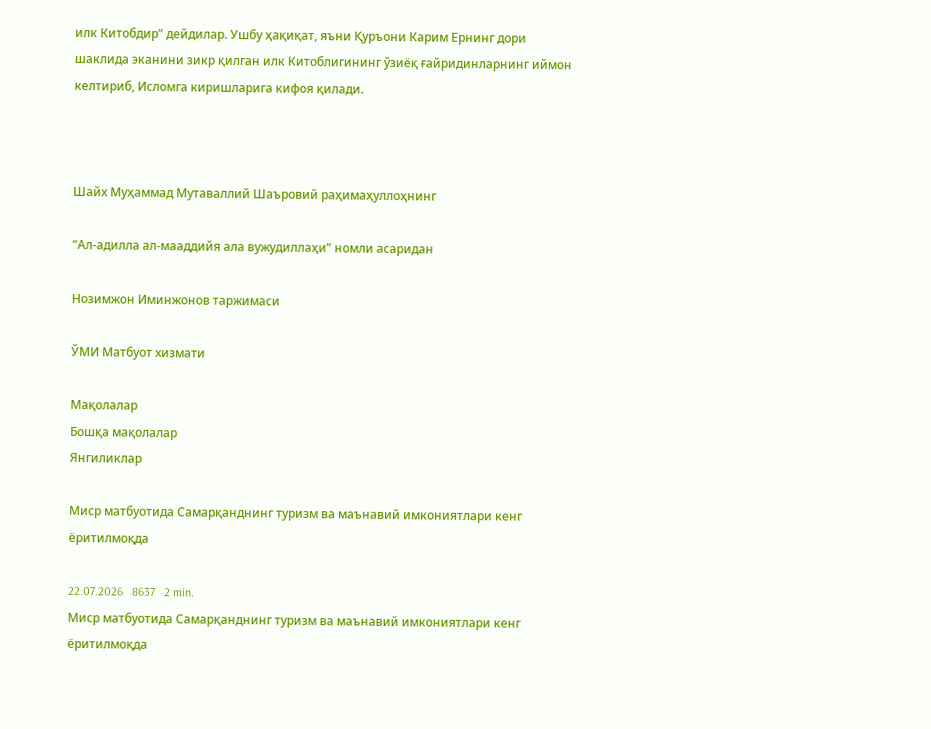илк Китобдир” дейдилар. Ушбу ҳақиқат, яъни Қуръони Карим Ернинг дори шаклида эканини зикр қилган илк Китоблигининг ўзиёқ ғайридинларнинг иймон келтириб, Исломга киришларига кифоя қилади.



Шайх Муҳаммад Мутаваллий Шаъровий раҳимаҳуллоҳнинг

“Ал-адилла ал-мааддийя ала вужудиллаҳи” номли асаридан

Нозимжон Иминжонов таржимаси

ЎМИ Матбуот хизмати

Мақолалар
Бошқа мақолалар
Янгиликлар

Миср матбуотида Самарқанднинг туризм ва маънавий имкониятлари кенг ёритилмоқда

22.07.2026   8637   2 min.
Миср матбуотида Самарқанднинг туризм ва маънавий имкониятлари кенг ёритилмоқда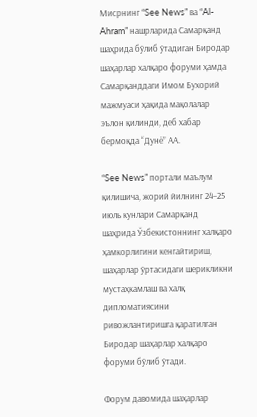Мисрнинг “See News” ва “Al-Ahram” нашрларида Самарқанд шаҳрида бўлиб ўтадиган Биродар шаҳарлар халқаро форуми ҳамда Самарқанддаги Имом Бухорий мажмуаси ҳақида мақолалар эълон қилинди, деб хабар бермоқда “Дунё” АА.

“See News” портали маълум қилишича, жорий йилнинг 24–25 июль кунлари Самарқанд шаҳрида Ўзбекистоннинг халқаро ҳамкорлигини кенгайтириш, шаҳарлар ўртасидаги шерикликни мустаҳкамлаш ва халқ дипломатиясини ривожлантиришга қаратилган Биродар шаҳарлар халқаро форуми бўлиб ўтади.

Форум давомида шаҳарлар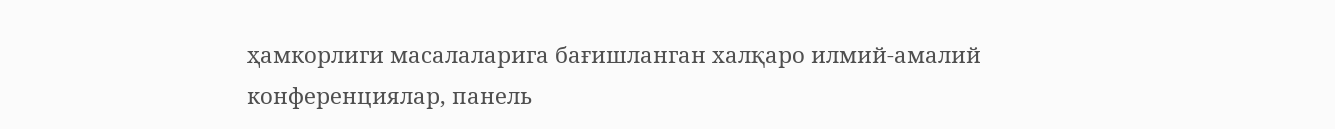ҳамкорлиги масалаларига бағишланган халқаро илмий-амалий конференциялар, панель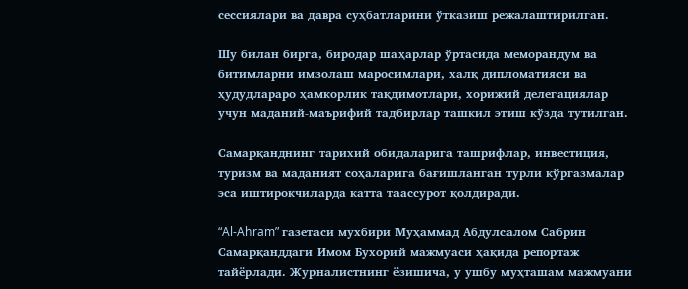сессиялари ва давра суҳбатларини ўтказиш режалаштирилган.

Шу билан бирга, биродар шаҳарлар ўртасида меморандум ва битимларни имзолаш маросимлари, халқ дипломатияси ва ҳудудлараро ҳамкорлик тақдимотлари, хорижий делегациялар учун маданий-маърифий тадбирлар ташкил этиш кўзда тутилган.

Самарқанднинг тарихий обидаларига ташрифлар, инвестиция, туризм ва маданият соҳаларига бағишланган турли кўргазмалар эса иштирокчиларда катта таассурот қолдиради.

“Al-Ahram” газетаси мухбири Муҳаммад Абдулсалом Сабрин Самарқанддаги Имом Бухорий мажмуаси ҳақида репортаж тайёрлади. Журналистнинг ёзишича, у ушбу муҳташам мажмуани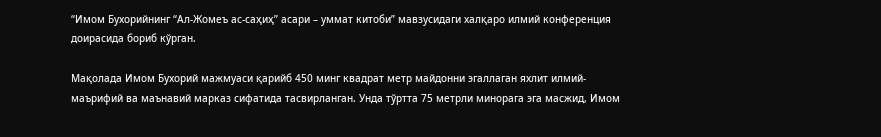“Имом Бухорийнинг “Ал-Жомеъ ас-саҳиҳ” асари – уммат китоби” мавзусидаги халқаро илмий конференция доирасида бориб кўрган.

Мақолада Имом Бухорий мажмуаси қарийб 450 минг квадрат метр майдонни эгаллаган яхлит илмий-маърифий ва маънавий марказ сифатида тасвирланган. Унда тўртта 75 метрли минорага эга масжид, Имом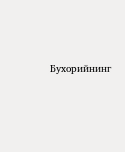Бухорийнинг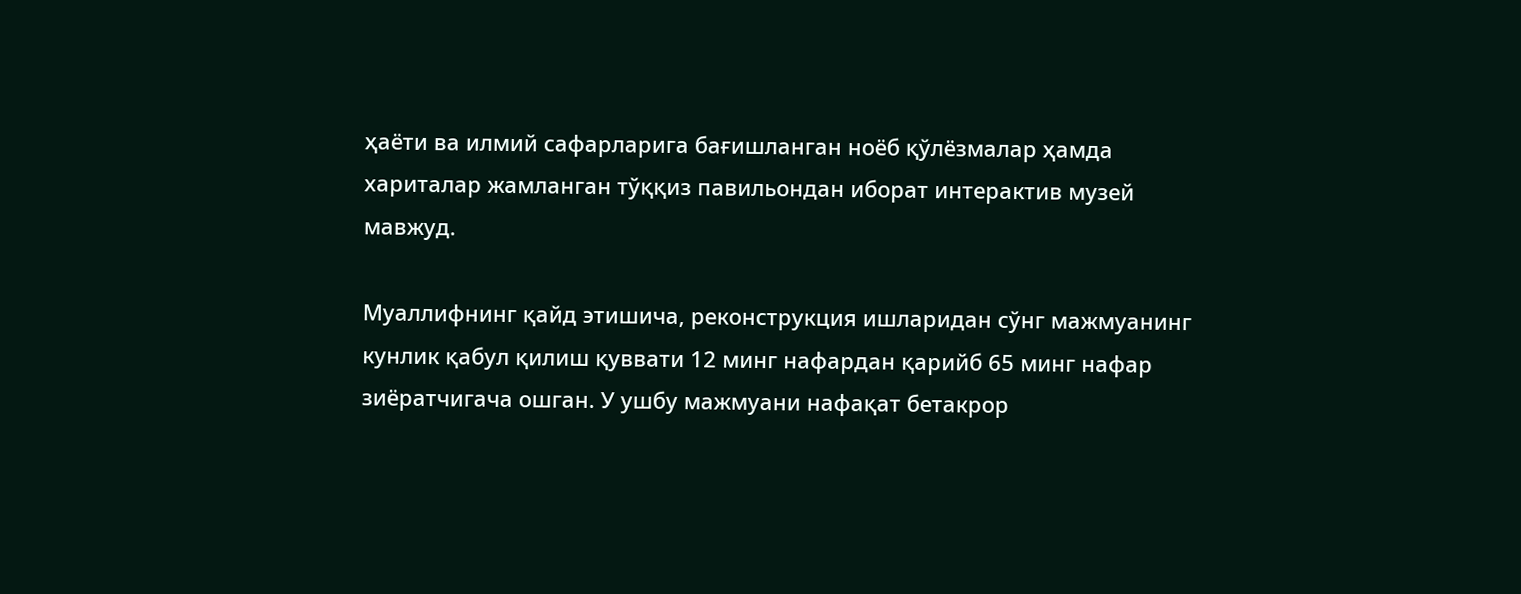ҳаёти ва илмий сафарларига бағишланган ноёб қўлёзмалар ҳамда хариталар жамланган тўққиз павильондан иборат интерактив музей мавжуд.

Муаллифнинг қайд этишича, реконструкция ишларидан сўнг мажмуанинг кунлик қабул қилиш қуввати 12 минг нафардан қарийб 65 минг нафар зиёратчигача ошган. У ушбу мажмуани нафақат бетакрор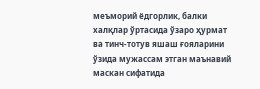меъморий ёдгорлик, балки халқлар ўртасида ўзаро ҳурмат ва тинч-тотув яшаш ғояларини ўзида мужассам этган маънавий маскан сифатида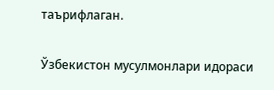таърифлаган.

Ўзбекистон мусулмонлари идораси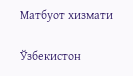Матбуот хизмати

Ўзбекистон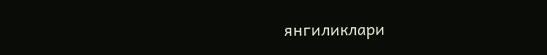янгиликлари